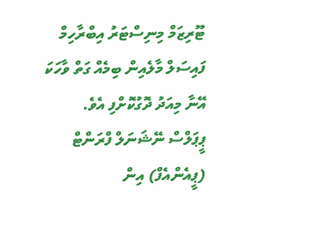ޓޫރިޒަމް މިނިސްޓަރު އިބްރާހިމް ފައިސަލް މާލެއިން ބިމެއް ގަތް ވާހަކަ އޭނާ މިއަދު ދޮގުކޮށްފި އެވެ.
ޕީޕަލްސް ނޭޝަނަލް ފްރަންޓް (ޕީއެންއެފް) އިން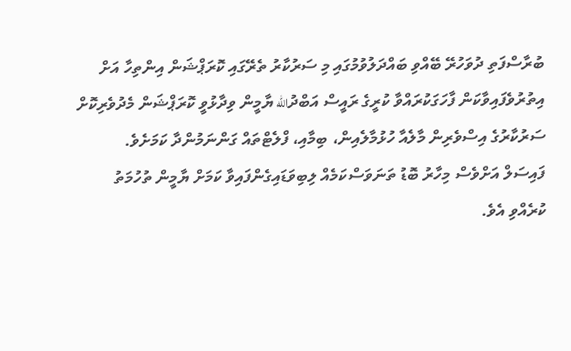ބުރާސްފަތި ދުވަހުރޭ ބޭއްވި ބައްދަލުވުމުގައި މި ސަރުކާރު ތެރޭގައި ކޮރަޕްޝަން އިންތިހާ އަށް އިތުރުވެފައިވާކަން ފާހަގަކުރައްވާ ކުރީގެ ރައީސް އަބްދުالله ޔާމީން ވިދާޅުވީ ކޮރަޕްޝަން މެދުވެރިކޮށް ސަރުކާރުގެ އިސްވެރިން މާލެއާ ހުޅުމާލެއިން، ބިމާއި، ފްލެޓްތައް ގަންނަމުންދާ ކަމަށެވެ.
ފައިސަލް އަށްވެސް މިހާރު ބޮޑު ތަނަވަސްކަމެއް ލިބިވަޑައިގެންފައިވާ ކަމަށް ޔާމީން ތުހުމަތު ކުރެއްވި އެވެ.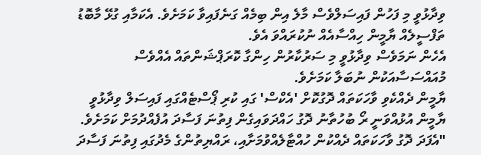ވިދާޅުވީ މި ފަހުން ފައިސަލްވެސް މާލެ އިން ބިމެއް ގަނެފައިވާ ކަމަށެވެ. އެކަމާއި ގުޅޭ މާބޮޑު ތަފްސީލެއް ޔާމީން ހިއްސާއެއް ނުކުރައްވަ އެވެ.
އެހެން ނަމަވެސް ވިދާޅުވީ މި ސަރުކާރުން ހިންގާ ކޮރަޕްޝަންތައް އެއްވެސް މުއައްސަސާއަކުން ނުބަލާ ކަމަށެވެ.
ޔާމީން ދެއްކެވި ވާހަކަތައް ދޮގުކޮށް 'އެކްސް' ގައި ކުރި ޕޯސްޓެއްގައި ފައިސަލް ވިދާޅުވީ ޔާމީން އުޅުއްވަނީ ރޯ ބުހުތާނު ދޮގު ހައްދަވައިގެން ފިތުނަ ފަސާދަ އުފެއްދުމަށް ކަމަށެވެ.
"އެފަދަ ދޮގު ވާހަކަތައް ދެއްކުން ހުއްޓާލެއްވުމަށާއި، ރައްޔިތުންގެ މެދުގައި ފިތުނަ ފަސާދަ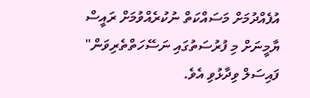އުފެއްދުމަށް މަސައްކަތް ނުކުރެއްވުމަށް ރައީސް ޔާމީނަށް މި ފުރުސަތުގައި ނަސޭހަތްތެރިވަން" ފައިސަލް ވިދާޅުވި އެވެ.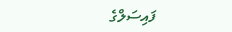ފައިސަލްގެ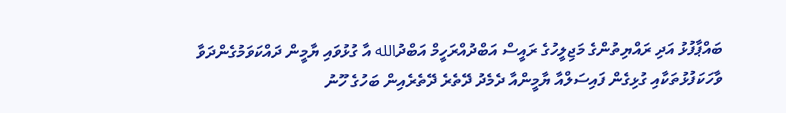ބައްޕާފުޅު އަދި ރައްޔިތުންގެ މަޖިލީހުގެ ރައީސް އަބްދުއްރަހީމް އަބްދުالله އާ ގުޅުވައި ޔާމީން ދައްކަވަމުގެންދަވާ ވާހަކަފުޅުތަކާއި ގުޅިގެން ފައިސަލްއާ ޔާމީންއާ ދެމެދު ދޭތެރެ ދޭތެރެއިން ބަހުގެ ހޫނު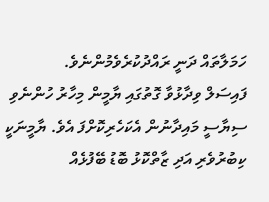ހަމަލާތައް ދަނީ ރައްދުކުރެވެމުންނެވެ.
ފައިސަލް ވިދާޅުވާ ގޮތުގައި ޔާމީން މިހާރު ހުންނެވި ސިޔާސީ މައިދާނުން އެކަހެރިކޮށްފަ އެވެ. ޔާމީނަކީ ކިބުރުވެރި އަދި ޒާތްކޮޅު ބޮޑު ބޭފުޅެއް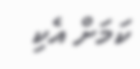ކަމަށް އެކި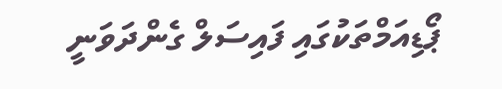ޕޯޑިއަމްތަކުގައި ފައިސަލް ގެންދަވަނީ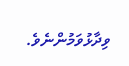ވިދާޅުވަމުންނެވެ.